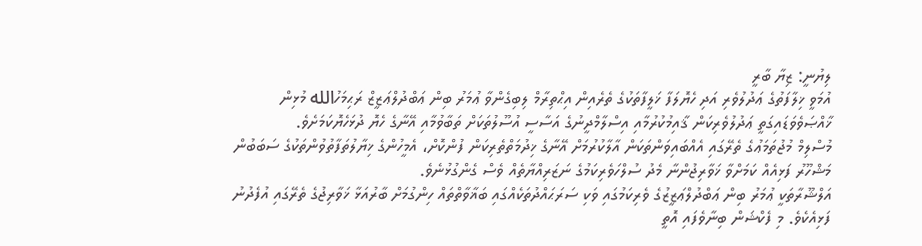ލިޔުނީ: ޒިޔާ ބާރީ
އުމަވީ ޚިލާފަތުގެ ޢަދުލުވެރި އަދި ހެޔޮލަފާ ޚަލީފާތަކުގެ ތެރެއިން އިޙްތިރާމް ލިބިގެންވާ ޢުމަރު ބިން ޢަބްދުލްޢަޒީޒް ރަޙިމަހުالله މުޅިން ޚާއްޞަވެވަޑައިގަތީ ޢަދުލުވެރިކަން ޤާއިމުކުރުމާއި އިސްލާމްދީނުގެ އަސާސީ އުސޫލުތަކަށް ތަބާވުމާއި އޭނާގެ ހެޔޮ ދުޅަހެޔޮކަމަށެވެ.
މުސްލިމް މުޖުތަމަޢުގެ ތެރޭގައި އެއްބައިވަންތަކަން އާލާކުރުމަށް އޭނާގެ ޚިދުމަތްތެރިކަން ފުންކޮށް، އެމީހުންގެ ޚިޔާލުތަފާތުވުންތަކުގެ ސަބަބުން މަޝްހޫރު ފަޅިއެއް ކަމަށްވާ ޚަވާރިޖުންނާ މެދު ސުލްހަވެރިކަމުގެ ނަޒަރިއްޔާތެއް ވެސް ގެންގުޅުނެވެ.
އަލްޝޫރާތަކީ ޢުމަރު ބިން ޢަބްދުލްޢަޒީޒުގެ ވެރިކަމުގައި ވަކި ސަރަޙައްދުތަކެއްގައި ބަޣާވާތްތައް ހިންގުމަށް ބާރުއަޅާ ޚަވާރިޖުގެ ތެރޭގައި އުފެދުނު ފަޅިއެކެވެ. މި ފެކްޝަން ބިނާވެފައި އޮތީ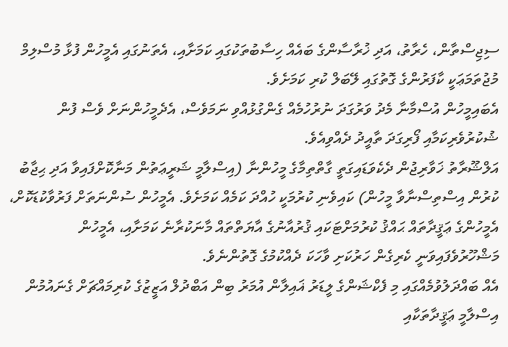ސިޖިސްތާން، ހެރާތު، އަދި ޚުރާސާންގެ ބައެއް ހިސާބުތަކުގައި ކަމަށާއި، އެތަނުގައި އެމީހުން ފުޅާ މުސްލިމް މުޖުތަމަޢަކީ ކާފަރުންގެ ގޮތުގައި ލޭބަލް ކުރި ކަމަށެވެ.
އެބައިމީހުން އުސްމާނާ މެދު ވަރުގަދަ ނުރުހުމެއް ގެންގުޅުއްވި ނަމަވެސް، އެދެމީހުންނަށް ވެސް ފުން ޝުކުރުވެރިކަމާއި ފޯރިގަދަ ތާއީދު ދެއްވިއެވެ.
އަލްޝޫރާތު ޚަވާރިޖުން ދެކެވަޑައިގަތީ ގާތްތިމާގެ މީހުންނާ (އިސްލާމީ ޝަރީޢަތުން މަނާކޮށްފައިވާ އަދި ޙިޖާބު ކުރުން އިސްތިސްނާވާ މީހުން) ކައިވެނި ކުރުމަކީ ހުއްދަ ކަމެއް ކަމަށެވެ. އެމީހުން ސުންނަތަށް ފަރުވާކުޑަކޮށް، އެމީހުންގެ ޢަޤީދާތައް ޙައްޤު ކުރުމަށްޓަކައި ޤުރުއާނުގެ އާޔަތްތައް މާނަކުރާނެ ކަމަށާއި، އެމީހުން މަޝްހޫރުވެފައިވަނީ ކެރިގެން ހަރުކަށި ވާހަކަ ދެއްކުމުގެ ގޮތުންނެވެ.
އެއް ބައްދަލުވުމެއްގައި މި ފެކްޝަންގެ ލީޑަރު ޣައިލާން އުމަރު ބިން އަބްދުލް އަޒީޒުގެ ކުރިމައްޗަށް ގެނައުމުން އިސްލާމީ ޢަޤީދާތަކާއި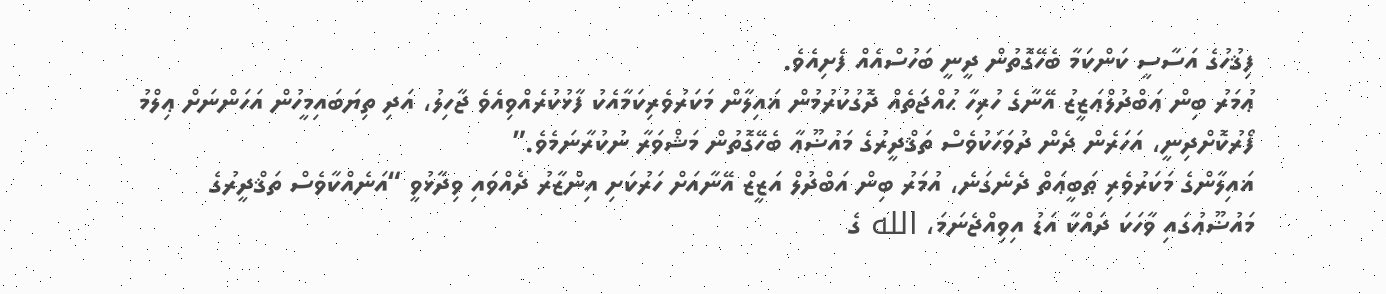ފިޤުހުގެ އަސާސީ ކަންކަމާ ބެހޭގޮތުން ދީނީ ބަހުސްއެއް ފެށިއެވެ.
ޢުމަރު ބިން ޢަބްދުލްޢަޒީޒު އޭނާގެ ހުރިހާ ޙުއްޖަތެއް ދޮގުކުރުމުން ޣައިލާން މަކަރުވެރިކަމާއެކު ފާޅުކުރެއްވިއެވެ ޖާހިލު، އަދި ތިޔަބައިމީހުން އަހަންނަށް ޢިލްމު ފޯރުކޮށްދިނީ، އަހަރެން ދެން ދުވަހަކުވެސް ތަޤްދީރުގެ މައުޟޫޢާ ބެހޭގޮތުން މަޝްވަރާ ނުކުރާނަމެވެ.”
ޣައިލާންގެ މަކަރުވެރި ޠަބީޢަތް ދެނެގަނެ، އުމަރު ބިން އަބްދުލް އަޒީޒް އޭނާއަށް ހަރުކަށި އިންޒާރު ދެއްވައި ވިދާޅުވީ “އަނެއްކާވެސް ތަޤްދީރުގެ މައުޟޫޢުގައި ވާހަކަ ދައްކާ އަޑު އިވިއްޖެނަމަ، الله ގެ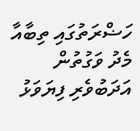ހަޟްރަތުގައި ތިބާއާ މެދު ވަގުތުން އަދަބުވެރި ފިޔަވަޅު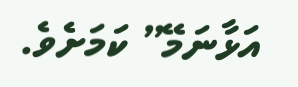އަޅާނަމޭ” ކަމަށެވެ.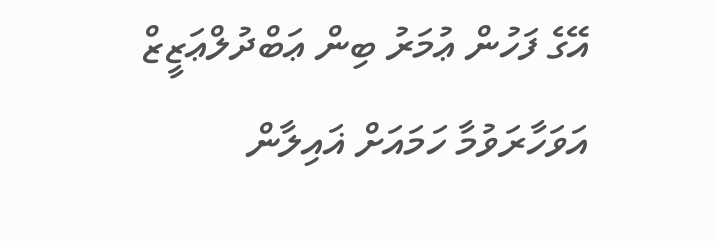އޭގެ ފަހުން ޢުމަރު ބިން ޢަބްދުލްޢަޒީޒް އަވަހާރަވުމާ ހަމައަށް ޣައިލާން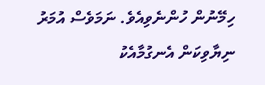ހިމޭނުން ހުންނެވިއެވެ. ނަމަވެސް އުމަރު ނިޔާވިކަން އެނގުމާއެކު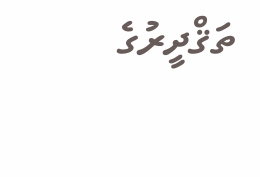ތަޤްދީރުގެ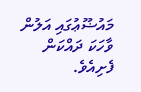މައުޟޫޢުގައި އަލުން ވާހަކަ ދައްކަން ފެށިއެވެ.